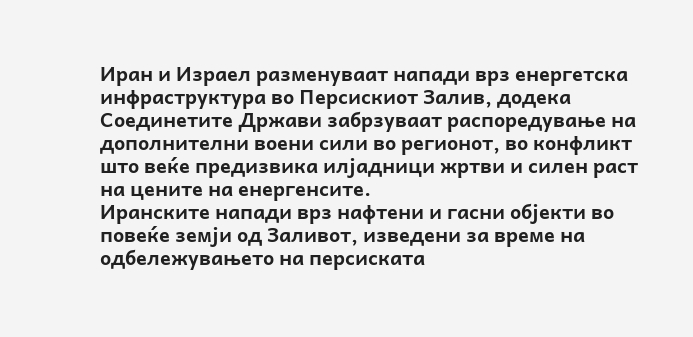Иран и Израел разменуваат напади врз енергетска инфраструктура во Персискиот Залив, додека Соединетите Држави забрзуваат распоредување на дополнителни воени сили во регионот, во конфликт што веќе предизвика илјадници жртви и силен раст на цените на енергенсите.
Иранските напади врз нафтени и гасни објекти во повеќе земји од Заливот, изведени за време на одбележувањето на персиската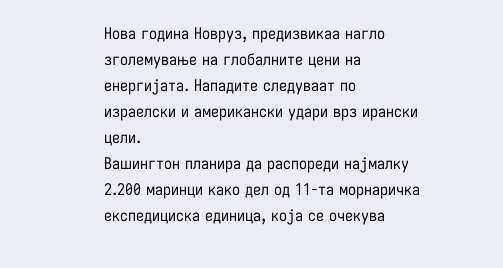Нова година Новруз, предизвикаа нагло зголемување на глобалните цени на енергијата. Нападите следуваат по израелски и американски удари врз ирански цели.
Вашингтон планира да распореди најмалку 2.200 маринци како дел од 11-та морнаричка експедициска единица, која се очекува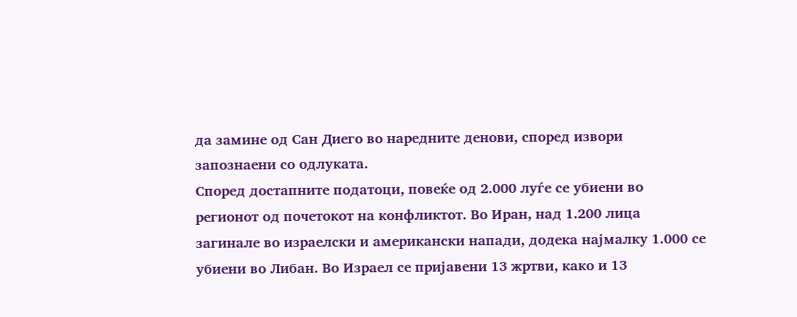да замине од Сан Диего во наредните денови, според извори запознаени со одлуката.
Според достапните податоци, повеќе од 2.000 луѓе се убиени во регионот од почетокот на конфликтот. Во Иран, над 1.200 лица загинале во израелски и американски напади, додека најмалку 1.000 се убиени во Либан. Во Израел се пријавени 13 жртви, како и 13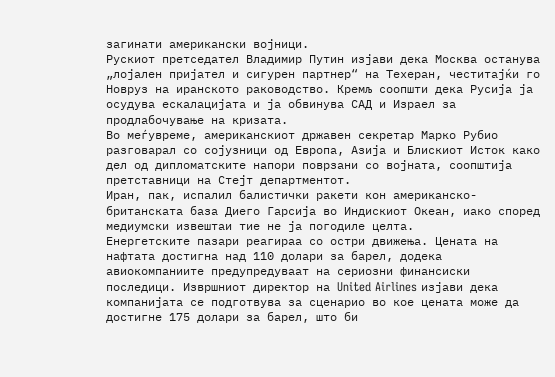загинати американски војници.
Рускиот претседател Владимир Путин изјави дека Москва останува „лојален пријател и сигурен партнер“ на Техеран, честитајќи го Новруз на иранското раководство. Кремљ соопшти дека Русија ја осудува ескалацијата и ја обвинува САД и Израел за продлабочување на кризата.
Во меѓувреме, американскиот државен секретар Марко Рубио разговарал со сојузници од Европа, Азија и Блискиот Исток како дел од дипломатските напори поврзани со војната, соопштија претставници на Стејт департментот.
Иран, пак, испалил балистички ракети кон американско-британската база Диего Гарсија во Индискиот Океан, иако според медиумски извештаи тие не ја погодиле целта.
Енергетските пазари реагираа со остри движења. Цената на нафтата достигна над 110 долари за барел, додека авиокомпаниите предупредуваат на сериозни финансиски последици. Извршниот директор на United Airlines изјави дека компанијата се подготвува за сценарио во кое цената може да достигне 175 долари за барел, што би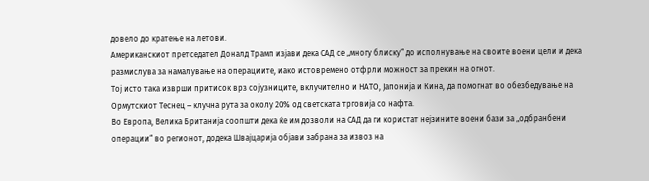довело до кратење на летови.
Американскиот претседател Доналд Трамп изјави дека САД се „многу блиску“ до исполнување на своите воени цели и дека размислува за намалување на операциите, иако истовремено отфрли можност за прекин на огнот.
Тој исто така изврши притисок врз сојузниците, вклучително и НАТО, Јапонија и Кина, да помогнат во обезбедување на Ормутскиот Теснец – клучна рута за околу 20% од светската трговија со нафта.
Во Европа, Велика Британија соопшти дека ќе им дозволи на САД да ги користат нејзините воени бази за „одбранбени операции“ во регионот, додека Швајцарија објави забрана за извоз на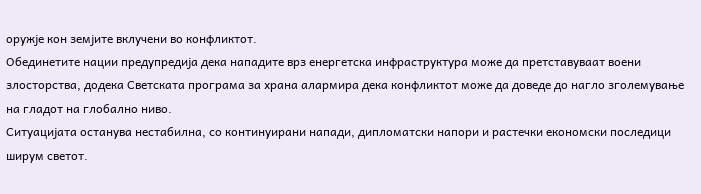оружје кон земјите вклучени во конфликтот.
Обединетите нации предупредија дека нападите врз енергетска инфраструктура може да претставуваат воени злосторства, додека Светската програма за храна алармира дека конфликтот може да доведе до нагло зголемување на гладот на глобално ниво.
Ситуацијата останува нестабилна, со континуирани напади, дипломатски напори и растечки економски последици ширум светот.